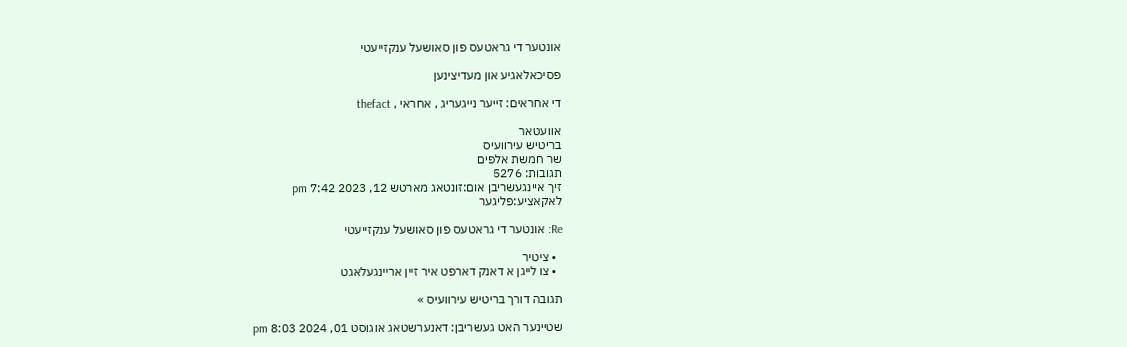אונטער די גראטעס פון סאושעל ענקזייעטי

פסיכאלאגיע און מעדיצינען

די אחראים: זייער נייגעריג , אחראי , thefact

אוועטאר
בריטיש עירוועיס
שר חמשת אלפים
תגובות: 5276
זיך איינגעשריבן אום:זונטאג מארטש 12, 2023 7:42 pm
לאקאציע:פליגער

Re: אונטער די גראטעס פון סאושעל ענקזייעטי

  • ציטיר
  • צו לייגן א דאנק דארפט איר זיין אריינגעלאגט

תגובה דורך בריטיש עירוועיס »

שטיינער האט געשריבן: דאנערשטאג אוגוסט 01, 2024 8:03 pm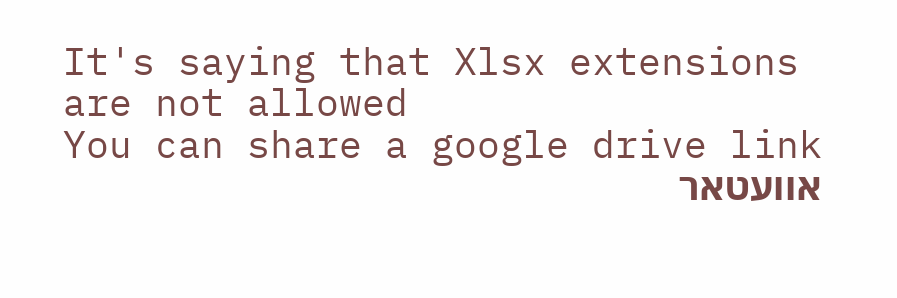It's saying that Xlsx extensions are not allowed
You can share a google drive link
אוועטאר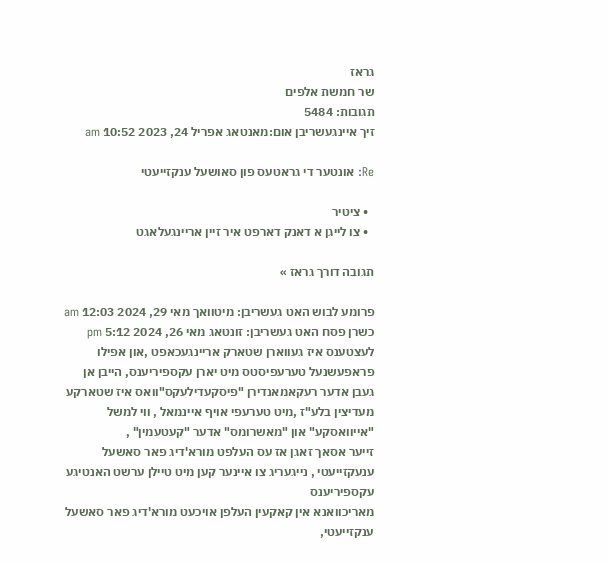גראז
שר חמשת אלפים
תגובות: 5484
זיך איינגעשריבן אום:מאנטאג אפריל 24, 2023 10:52 am

Re: אונטער די גראטעס פון סאושעל ענקזייעטי

  • ציטיר
  • צו לייגן א דאנק דארפט איר זיין אריינגעלאגט

תגובה דורך גראז »

פרומע לבוש האט געשריבן: מיטוואך מאי 29, 2024 12:03 am
כשרן פסח האט געשריבן: זונטאג מאי 26, 2024 5:12 pm
לעצטענס איז געווארן שטארק אריינגעכאפט ,און אפילו פראפעשנעל טערעפיסטס מיט יארן עקספיריענס, הייבן אן געבן אדער רעקאמאנדירן "פיסקעדילעקס"וואס איז שטארקע מעדיצין בלע"ז ,מיט טערעפי אויף איינמאל , ווי למשל "אייוואסקע" און "מאשרומס" אדער "קעטעמין" ,
זייער אסאך זאגן אז עס העלפט מורא'דיג פאר סאשעל ענעקזייעטי , נייגעריג צו איינער קען מיט טיילן ערשט האנטיגע עקספיריענס
מאריכוואנא אין קאקעין העלפן אויכעט מורא'דיג פאר סאשעל ענקזייעטי,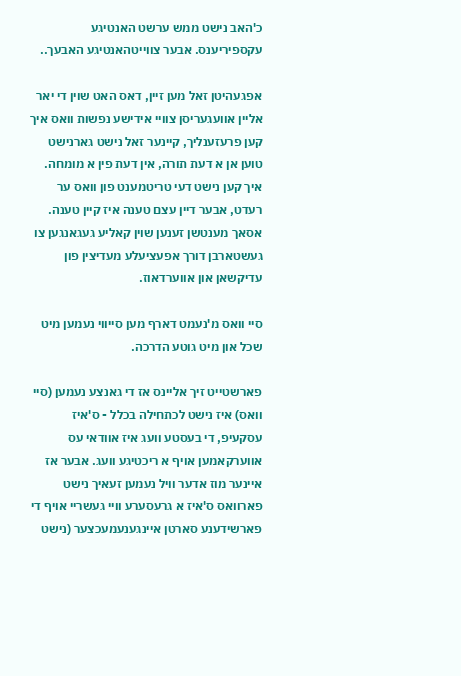כ'האב נישט ממש ערשט האנטיגע עקספיריענס. אבער צווייטהאנטיגע האבעך..

אפגעהיטן זאל מען זיין, דאס האט שוין די יאר אליין אוועגעריסן צוויי אידישע נפשות וואס איך קען פרעזענליך, קיינער זאל נישט גארנישט טוען אן א דעת תורה, אין דעת פין א מומחה.
איך קען נישט דעי טריטמענט פון וואס ער רעדט, אבער דיין עצם טענה איז קיין טענה. אסאך מענטשן זענען שוין קאליע געגאנגען צו געשטארבן דורך אפעציעלע מעדיצין פון עדיקשאן און אווערדאוז.

סיי וואס מ'נעמט דארף מען סייווי נעמען מיט שכל און מיט גוטע הדרכה.

פארשטייט זיך אליינס אז די גאנצע נעמען (סיי וואס) איז נישט לכתחילה בכלל - ס'איז עסקעיפ, די בעסטע וועג איז אוודאי עס אווערקאמען אויף א ריכטיגע וועג. אבער אז איינער מוז אדער וויל נעמען זעאיך נישט פארוואס ס'איז א גרעסערע וויי געשריי אויף די פארשידענע סארטן איינגענעמעכצער (נישט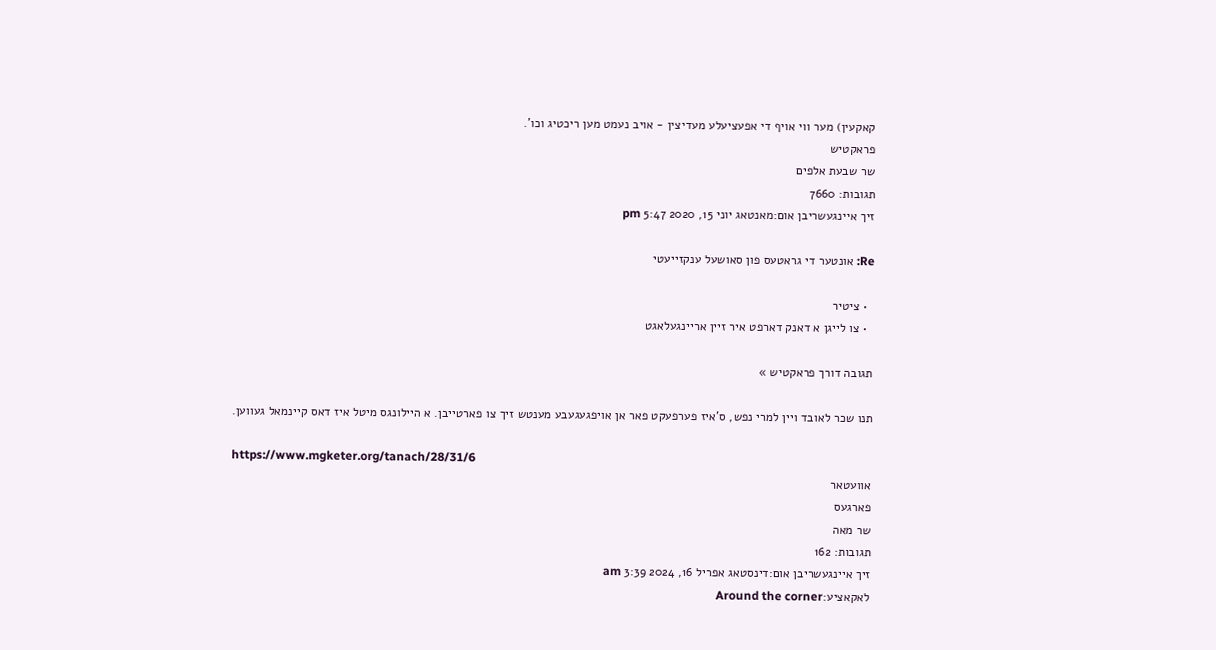קאקעין) מער ווי אויף די אפעציעלע מעדיצין - אויב נעמט מען ריכטיג וכו'.
פראקטיש
שר שבעת אלפים
תגובות: 7660
זיך איינגעשריבן אום:מאנטאג יוני 15, 2020 5:47 pm

Re: אונטער די גראטעס פון סאושעל ענקזייעטי

  • ציטיר
  • צו לייגן א דאנק דארפט איר זיין אריינגעלאגט

תגובה דורך פראקטיש »

תנו שכר לאובד ויין למרי נפש, ס'איז פערפעקט פאר אן אויפגעגעבע מענטש זיך צו פארטייבן. א היילונגס מיטל איז דאס קיינמאל געווען.

https://www.mgketer.org/tanach/28/31/6
אוועטאר
פארגעס
שר מאה
תגובות: 162
זיך איינגעשריבן אום:דינסטאג אפריל 16, 2024 3:39 am
לאקאציע:Around the corner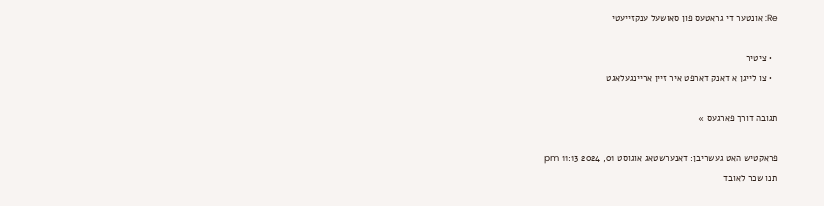Re: אונטער די גראטעס פון סאושעל ענקזייעטי

  • ציטיר
  • צו לייגן א דאנק דארפט איר זיין אריינגעלאגט

תגובה דורך פארגעס »

פראקטיש האט געשריבן: דאנערשטאג אוגוסט 01, 2024 11:13 pm
תנו שכר לאובד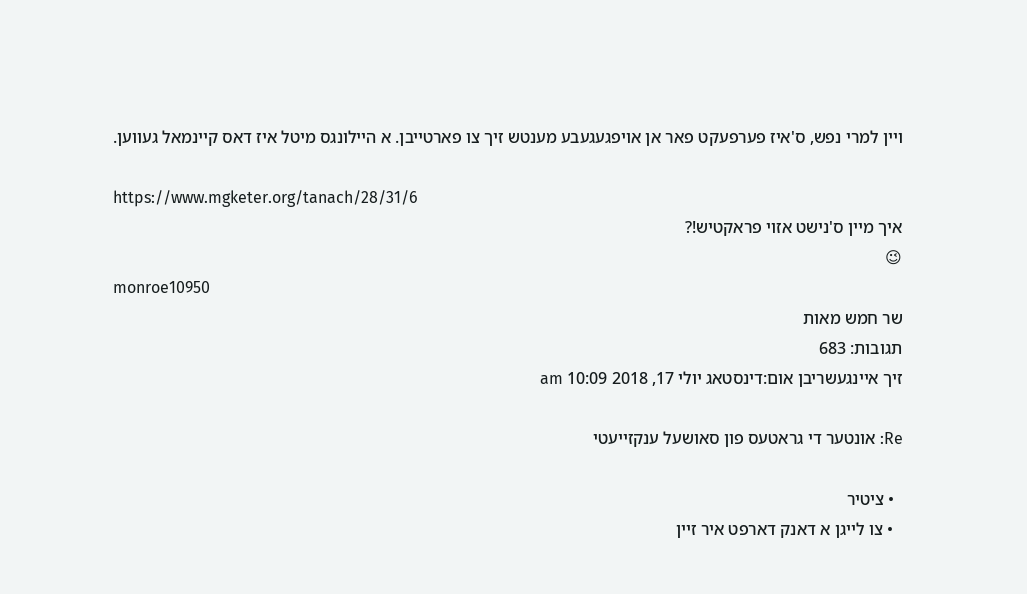ויין למרי נפש, ס'איז פערפעקט פאר אן אויפגעגעבע מענטש זיך צו פארטייבן. א היילונגס מיטל איז דאס קיינמאל געווען.

https://www.mgketer.org/tanach/28/31/6
איך מיין ס'נישט אזוי פראקטיש!?
😉
monroe10950
שר חמש מאות
תגובות: 683
זיך איינגעשריבן אום:דינסטאג יולי 17, 2018 10:09 am

Re: אונטער די גראטעס פון סאושעל ענקזייעטי

  • ציטיר
  • צו לייגן א דאנק דארפט איר זיין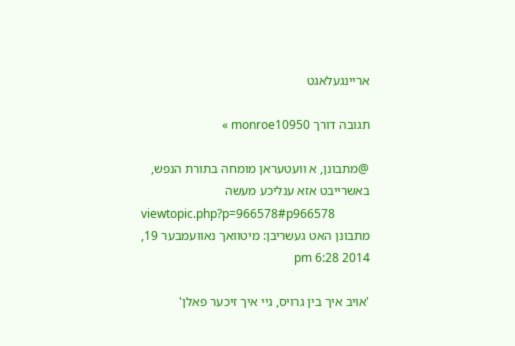אריינגעלאגט

תגובה דורך monroe10950 »

@מתבונן, א וועטעראן מומחה בתורת הנפש, באשרייבט אזא ענליכע מעשה
viewtopic.php?p=966578#p966578
מתבונן האט געשריבן: מיטוואך נאוועמבער 19, 2014 6:28 pm

'אויב איך בין גרויס, גיי איך זיכער פאלן'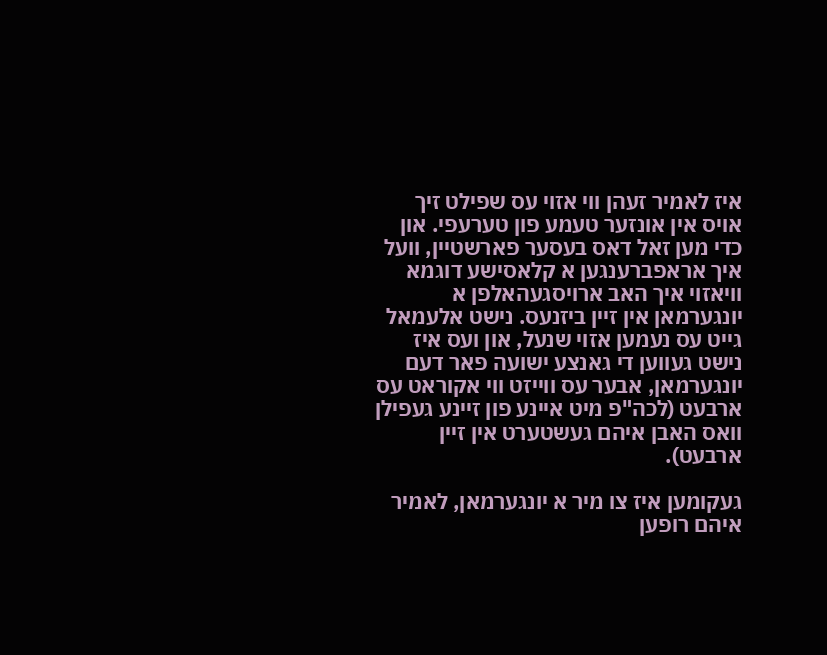איז לאמיר זעהן ווי אזוי עס שפילט זיך אויס אין אונזער טעמע פון טערעפי. און כדי מען זאל דאס בעסער פארשטיין, וועל איך אראפברענגען א קלאסישע דוגמא וויאזוי איך האב ארויסגעהאלפן א יונגערמאן אין זיין ביזנעס. נישט אלעמאל גייט עס נעמען אזוי שנעל, און ועס איז נישט געווען די גאנצע ישועה פאר דעם יונגערמאן, אבער עס ווייזט ווי אקוראט עס ארבעט (לכה"פ מיט איינע פון זיינע געפילן וואס האבן איהם געשטערט אין זיין ארבעט).

געקומען איז צו מיר א יונגערמאן, לאמיר איהם רופען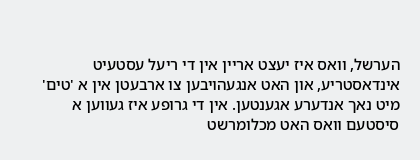הערשל, וואס איז יעצט אריין אין די ריעל עסטעיט אינדאסטריע, און האט אנגעהויבען צו ארבעטן אין א 'טים' מיט נאך אנדערע אגענטען. אין די גרופע איז געווען א סיסטעם וואס האט מכלומרשט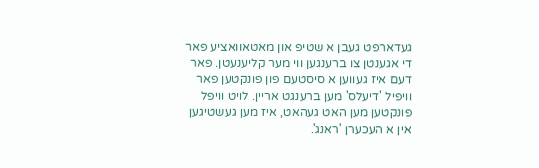געדארפט געבן א שטיפ און מאטאוואציע פאר די אגענטן צו ברענגען ווי מער קליענעטן. פאר דעם איז געווען א סיסטעם פון פונקטען פאר וויפיל 'דיעלס' מען ברענגט אריין. לויט וויפל פונקטען מען האט געהאט, איז מען געשטיגען אין א העכערן 'ראנג'.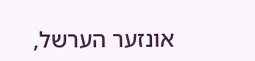אונזער הערשל,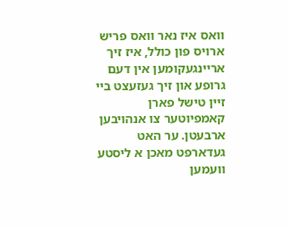וואס איז נאר וואס פריש ארויס פון כולל, איז זיך אריינגעקומען אין דעם גרופע און זיך געזעצט ביי זיין טישל פארן קאמפיוטער צו אנהויבען ארבעטן. ער האט געדארפט מאכן א ליסטע וועמען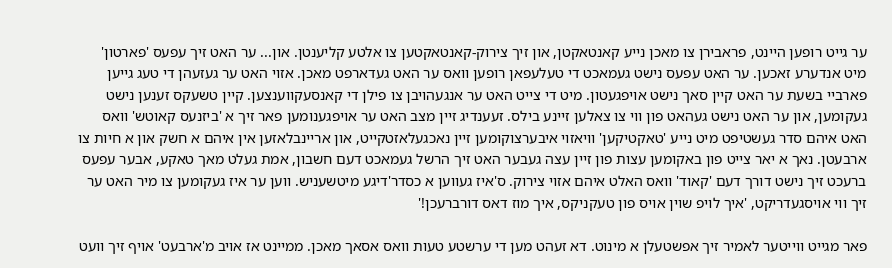ער גייט רופען היינט, פראבירן צו מאכן נייע קאנטאקטן, און זיך צירוק-קאנטאקטען צו אלטע קליענטן. און... ער האט זיך עפעס 'פארטון' מיט אנדערע זאכען. ער האט עפעס נישט געמאכט די טעלעפאן רופען וואס ער האט געדארפט מאכן. אזוי האט ער געזעהן די טעג גייען פארביי בשעת ער האט קיין סאך נישט אויפגעטון. מיט די צייט האט ער אנגעהויבן צו פילן די קאנסעקווענצען. קיין טשעקס זענען נישט געקומען, און ער האט נישט געהאט פון ווי צו צאלען זיינע בילס. זעענדיג זיין מצב האט ער אויפגענומען פאר זיך א 'ביזנעס קאוטש' וואס האט איהם סדר געשטיפט מיט נייע 'טאקטיקען' וויאזוי איבערצוקומען זיין נאכגעלאזטקייט, און אריינבלאזען אין איהם א חשק און א חיות צו ארבעטן. נאך א יאר צייט פון באקומען עצות פון זיין עצה געבער האט זיך הרשל געמאכט דעם חשבון, אמת געלט מאך טאקע, אבער עפעס ברעכט זיך נישט דורך דעם 'קאוד' וואס האלט איהם אזוי צירוק. ס'איז געווען א כסדר'דיגע מיטשעניש. ווען ער איז געקומען צו מיר האט ער זיך ווי אויסגעדריקט, 'איך לויפ שוין אויס פון טעקניקס, איך מוז דאס דורברעכן!'

פאר מגייט ווייטער לאמיר זיך אפשטעלן א מינוט. דא זעהט מען די ערשטע טעות וואס אסאך מאכן. ממיינט אז אויב מ'ארבעט' אויף זיך וועט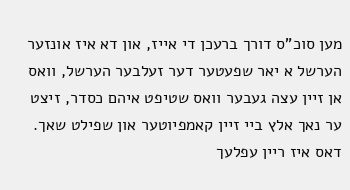מען סוכ"ס דורך ברעכן די אייז, און דא איז אונזער הערשל א יאר שפעטער דער זעלבער הערשל, וואס אן זיין עצה געבער וואס שטיפט איהם כסדר, זיצט ער נאך אלץ ביי זיין קאמפיוטער און שפילט שאך. דאס איז ריין עפלעך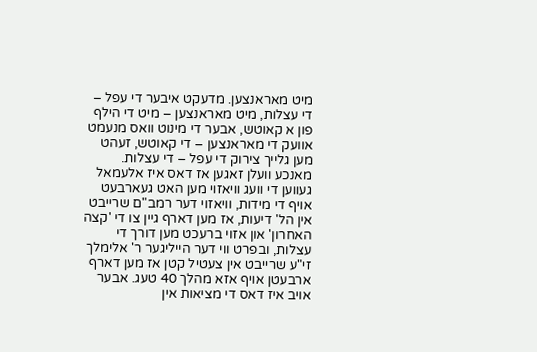מיט מאראנצען. מדעקט איבער די עפל – די עצלות, מיט מאראנצען – מיט די הילף פון א קאוטש, אבער די מינוט וואס מנעמט אוועק די מאראנצען – די קאוטש, זעהט מען גלייך צירוק די עפל – די עצלות. מאנכע וועלן זאגען אז דאס איז אלעמאל געווען די וועג וויאזוי מען האט געארבעט אויף די מידות, וויאזוי דער רמב"ם שרייבט אין הל' דיעות, אז מען דארף גיין צו די 'קצה האחרון' און אזוי ברעכט מען דורך די עצלות, ובפרט ווי דער הייליגער ר' אלימלך זי"ע שרייבט אין צעטיל קטן אז מען דארף ארבעטן אויף אזא מהלך 40 טעג. אבער אויב איז דאס די מציאות אין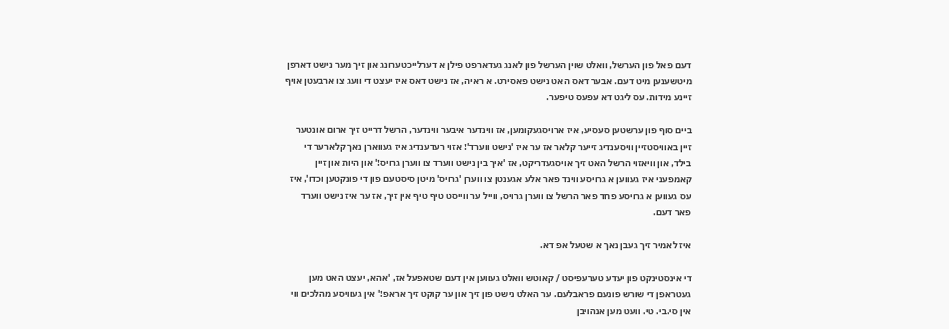דעם פאל פון הערשל, וואלט שוין הערשל פון לאנג געדארפט פילן א דערלייכטערונג און זיך מער נישט דארפן מיטשענען מיט דעם. אבער דאס האט נישט פאסירט. א ראיה, אז נישט דאס איז יעצט די וועג צו ארבעטן אויף זיינע מידות. עס ליגט דא עפעס טיפער.

ביים סוף פון ערשטען סעסיע, איז ארויסגעקומען, אז ווינדער איבער ווינדער, הרשל דרייט זיך ארום אונטער זיין באוויסטזיין וויסענדיג זייער קלאר אז ער איז 'נישט ווערד'! אזוי רעדענדיג איז געווארן נאך קלארער די בילד, און וויאזוי הרשל האט זיך אויסגעדריקט, אז 'איך בין נישט ווערד צו ווערן גרויס!' און היות און זיין קאמפעני איז געווען א גרויסע ווינד פאר אלע אגענטן צו ווערן 'גרויס' מיטן סיסטעם פון די פונקטען וכדו', איז עס געווען א גרויסע פחד פאר הרשל צו ווערן גרויס, ווייל ער ווייסט טיף טיף אין זיך, אז ער איז נישט ווערד פאר דעם.

איז לאמיר זיך געבן נאך א שטעל אפ דא.

די אינסטינקט פון יעדע טערעפיסט / קאוטש וואלט געווען אין דעם שטאפעל אז, 'אהא, יעצט האט מען געטראפן די שורש פונעם פראבלעם. ער האלט נישט פון זיך און ער קוקט זיך אראפ!' אין געוויסע מהלכים ווי אין סי.בי. טי. וועט מען אנהויבן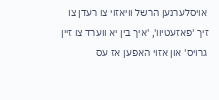אויסלערנען הרשל וויאזוי צו רעדן צו זיך 'פאזעטיוו', 'איך בין יא ווערד צו זיין גרויס' און אזוי האפען אז עס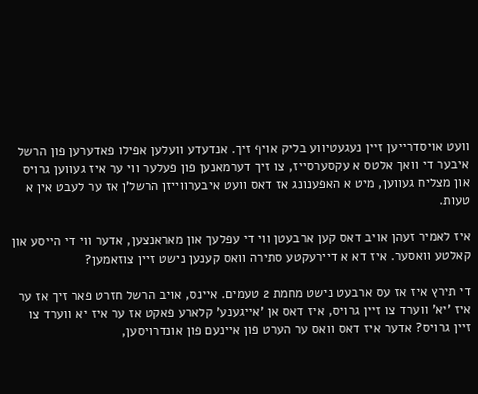וועט אויסדרייען זיין נעגעטיווע בליק אויף זיך. אנדעדע וועלען אפילו פאדערען פון הרשל איבער די וואך אלטס א עקסערסייז, צו זיך דערמאנען פון פעלער ווי ער איז געווען גרויס און מצליח געווען, מיט א האפענונג אז דאס וועט איבערווייזן הרשל'ן אז ער לעבט אין א טעות.

איז לאמיר זעהן אויב דאס קען ארבעטן ווי די עפלעך און מאראנצען, אדער ווי די הייסע און קאלטע וואסער. איז דא א דיירעקטע סתירה וואס קענען נישט זיין צוזאמען?

די תירץ איז אז עס ארבעט נישט מחמת 2 טעמים. איינס, אויב הרשל חזרט פאר זיך אז ער איז 'יא' ווערד צו זיין גרויס, איז דאס אן 'אייגענע' קלארע פאקט אז ער איז יא ווערד צו זיין גרויס? אדער איז דאס וואס ער הערט פון איינעם פון אונדרויסען,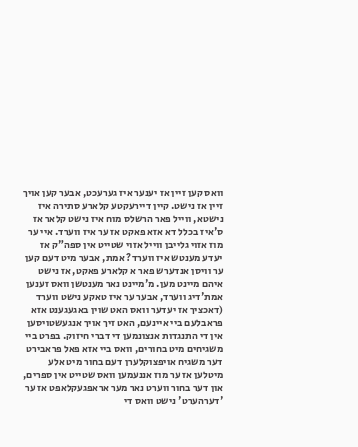וואס קען זיין אז יענער איז גערעכט, אבער קען אויך זיין אז נישט. קיין דיירעקטע קלארע סתירה איז נישטא, ווייל פאר הרשלס מוח איז נישט קלאר אז ס'איז בכלל דא אזא פאקט אז ער איז ווערד. איי ער מוז אזוי גלייבן ווייל אזוי שטייט אין ספה"ק אז יעדע מענטש איז ווערד? אמת, אבער מיט דעם קען ער וויסן אנדערש פאר א קלארע פאקט, אז נישט איהם מיינט מען. מ'מיינט נאר מענטשן וואס זענען אמת'דיג ווערד, אבער ער איז טאקע נישט ווערד (דאכציך אז יעדער וואס האט שוין באגעגענט אזא פראבלעם ביי איינעם, האט זיך אויך אנגעשטויסען אין די התנגדות אנצונמען די דברי חיזוק. בפרט ביי משגיחים מיט בחורים, וואס ביי אזא פאל פראבירט דער משגיח אויפצוקלערן דעם בחור מיט אלע מיטלען אז ער מוז אננעמען וואס שטייט אין ספרים, און דער בחור ווערט נאר מער אראפגעקלאפט אז ער 'דערהערט' נישט וואס די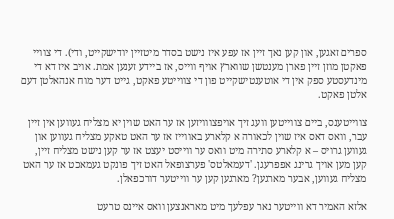ספרים זאגען, און קען נאך זיין אז עפע איז נישט בסדר מיטזיין יודישקייט, ודי). די צוויי פאקטן מוזן זיין פארן מענטשן שווארץ אויף ווייס, אז ביידע זענען אמת. אויב איז דא די מינדעסטע ספק אין די אוטענטישקייט פון די צווייטע פאקט, גייט דער מוח אנהאלטן דעם אלטן פאקט.

צווייטענס, ביים צווייטען וועג זיך אויפצווויזען אז ער האט שוין יא מצליח געווען אין זיין עבר, וואס דאס איז שוין לכאורה א קלארע באווייז אז ער האט טאקע מצליח געווען און געווען גרויס – א קלארע סתירה מיט וואס ער ווייסט יעצט אז ער קען נישט מצליח זיין, קען מען אויך גרינג אפפרעגן. 'דעמאלטס' פערצופאל האט זיך פונקט געמאכט אז ער האט מצליח געווען, אבער מארגען? מארגען קען ער ווייטער דורכפאלן.

אלזא האמיר דא ווייטער נאר עפלעך מיט מאראנצען וואס איינס טרעט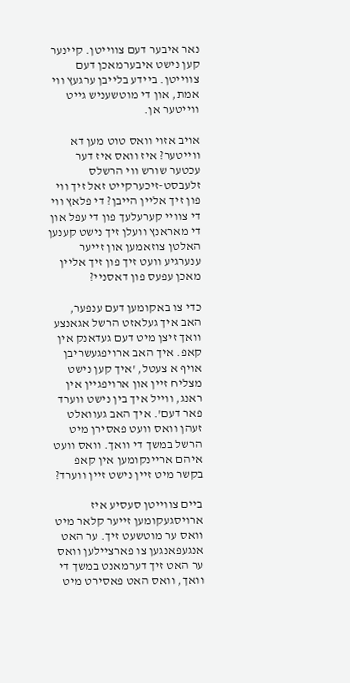נאר איבער דעם צווייטן. קיינער קען נישט איבערמאכן דעם צווייטן. ביידע בלייבן ערגעץ ווי אמת, און די מוטשעניש גייט ווייטער אן.

אויב אזוי וואס טוט מען דא ווייטער? איז וואס איז דער עכטער שורש ווי הרשלס זלעבסט-זיכערקייט זאל זיך ווי פון זיך אליין הייבן? די פלאץ ווי די צוויי קערעלעך פון די עפל און די מאראנץ וועלן זיך נישט קענען האלטן צוזאמען און זייער ענערגיע וועט זיך פון זיך אליין מאכן עפעס פון דאסניי?

כדי צו באקומען דעם ענפער, האב איך געלאזט הרשל אגאנצע וואך זיצן מיט דעם געדאנק אין קאפ. איך האב ארויפגעשריבן אויף א צעטל, 'איך קען נישט מצליח זיין און ארויפגיין אין ראנג, ווייל איך בין נישט ווערד פאר דעם'. איך האב געוואלט זעהן וואס וועט פאסירן מיט הרשל במשך די וואך. וואס וועט איהם אריינקומען אין קאפ בקשר מיט זיין נישט זיין ווערד?

ביים צווייטן סעסיע איז ארויסגעקומען זייער קלאר מיט וואס ער מוטשעט זיך. ער האט אנגעפאנגען צו פארציילען וואס ער האט זיך דערמאנט במשך די וואך, וואס האט פאסירט מיט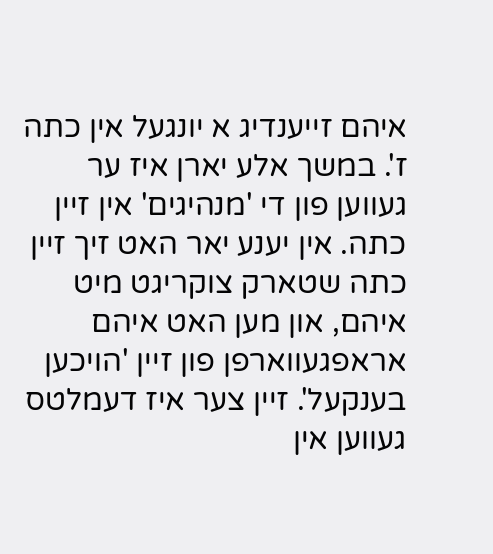איהם זייענדיג א יונגעל אין כתה ז'. במשך אלע יארן איז ער געווען פון די 'מנהיגים' אין זיין כתה. אין יענע יאר האט זיך זיין כתה שטארק צוקריגט מיט איהם, און מען האט איהם אראפגעווארפן פון זיין 'הויכען בענקעל'. זיין צער איז דעמלטס געווען אין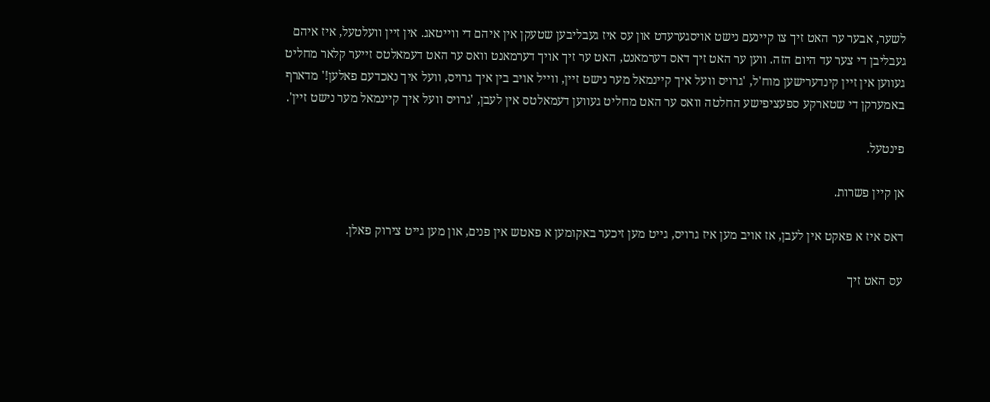לשער, אבער ער האט זיך צו קיינעם נישט אויסגערעדט און עס איז געבליבען שטעקן אין איהם די ווייטאג. אין זיין וועלטעל, איז איהם געבליבן די צער עד היום הזה. ווען ער האט זיך דאס דערמאנט, האט ער זיך אויך דערמאנט וואס ער האט דעמאלטס זייער קלאר מחליט געווען אין זיין קינדערישען מוח'ל, 'גרויס וועל איך קיינמאל מער נישט זיין, ווייל אויב בין איך גרויס, וועל איך נאכדעם פאלען!' מדארף באמערקן די שטארקע ספעציפישע החלטה וואס ער האט מחליט געווען דעמאלטס אין לעבן, 'גרויס וועל איך קיינמאל מער נישט זיין'.

פינטעל.

אן קיין פשרות.

דאס איז א פאקט אין לעבן, אז אויב מען איז גרויס, גייט מען זיכער באקומען א פאטש אין פנים, און מען גייט צירוק פאלן.

עס האט זיך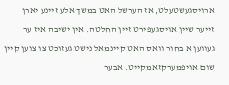ארויסגעשטעלט, אז הערשל האט במשך אלע זיינע יארן זייער שיין אויסגעפירט זיין החלטה. אין ישיבה איז ער געווען א בחור וואס האט קיינמאל נישט געזוכט צו צוען קיין שום אויפמערקזאמקייט. אבער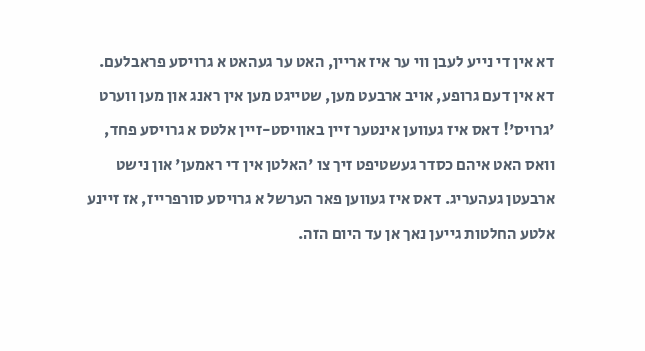דא אין די נייע לעבן ווי ער איז אריין, האט ער געהאט א גרויסע פראבלעם. דא אין דעם גרופע, אויב ארבעט מען, שטייגט מען אין ראנג און מען ווערט 'גרויס'! דאס איז געווען אינטער זיין באוויסט-זיין אלטס א גרויסע פחד, וואס האט איהם כסדר געשטיפט זיך צו 'האלטן אין די ראמען' און נישט ארבעטן געהעריג. דאס איז געווען פאר הערשל א גרויסע סורפרייז, אז זיינע אלטע החלטות גייען נאך אן עד היום הזה.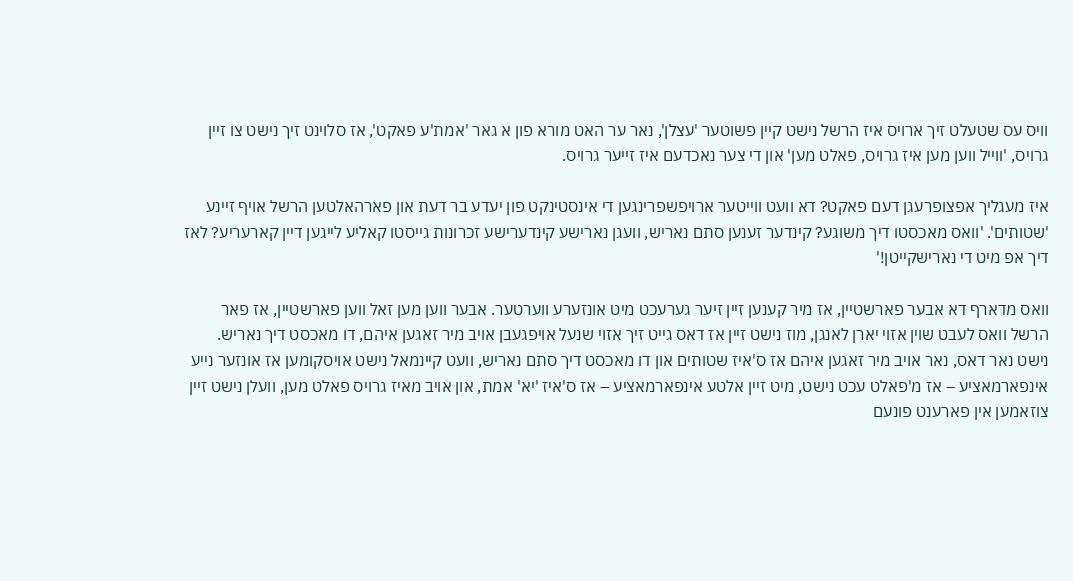וויס עס שטעלט זיך ארויס איז הרשל נישט קיין פשוטער 'עצלן', נאר ער האט מורא פון א גאר 'אמת'ע פאקט', אז סלוינט זיך נישט צו זיין גרויס, 'ווייל ווען מען איז גרויס, פאלט מען' און די צער נאכדעם איז זייער גרויס.

איז מעגליך אפצופרעגן דעם פאקט? דא וועט ווייטער ארויפשפרינגען די אינסטינקט פון יעדע בר דעת און פארהאלטען הרשל אויף זיינע 'שטותים'. 'וואס מאכסטו דיך משוגע? קינדער זענען סתם נאריש, וועגן נארישע קינדערישע זכרונות גייסטו קאליע לייגען דיין קארעריע? לאז דיך אפ מיט די נארישקייטן!'

וואס מדארף דא אבער פארשטיין, אז מיר קענען זיין זיער גערעכט מיט אונזערע ווערטער. אבער ווען מען זאל ווען פארשטיין, אז פאר הרשל וואס לעבט שוין אזוי יארן לאנגן, מוז נישט זיין אז דאס גייט זיך אזוי שנעל אויפגעבן אויב מיר זאגען איהם, דו מאכסט דיך נאריש. נישט נאר דאס, נאר אויב מיר זאגען איהם אז ס'איז שטותים און דו מאכסט דיך סתם נאריש, וועט קיינמאל נישט אויסקומען אז אונזער נייע אינפארמאציע – אז מ'פאלט עכט נישט, מיט זיין אלטע אינפארמאציע – אז ס'איז 'יא' אמת, און אויב מאיז גרויס פאלט מען, וועלן נישט זיין צוזאמען אין פארענט פונעם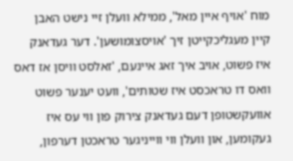מוח 'אויף איין מאל', ממילא וועלן זיי נישט האבן קיין מעגליכקייטן זיך 'אויסצומושען'. דער געדאנק איז פשוט, אויב איך זאג איינעם, 'זאלסט וויסן אז דאס וואס דו טראכסט איז שטותים', וועט יענער פשוט אוועקשטופן דעם געדאנק צירוק פון ווי עס איז געקומען, און וועלן ווי ווייניגער טראכטן דערפון,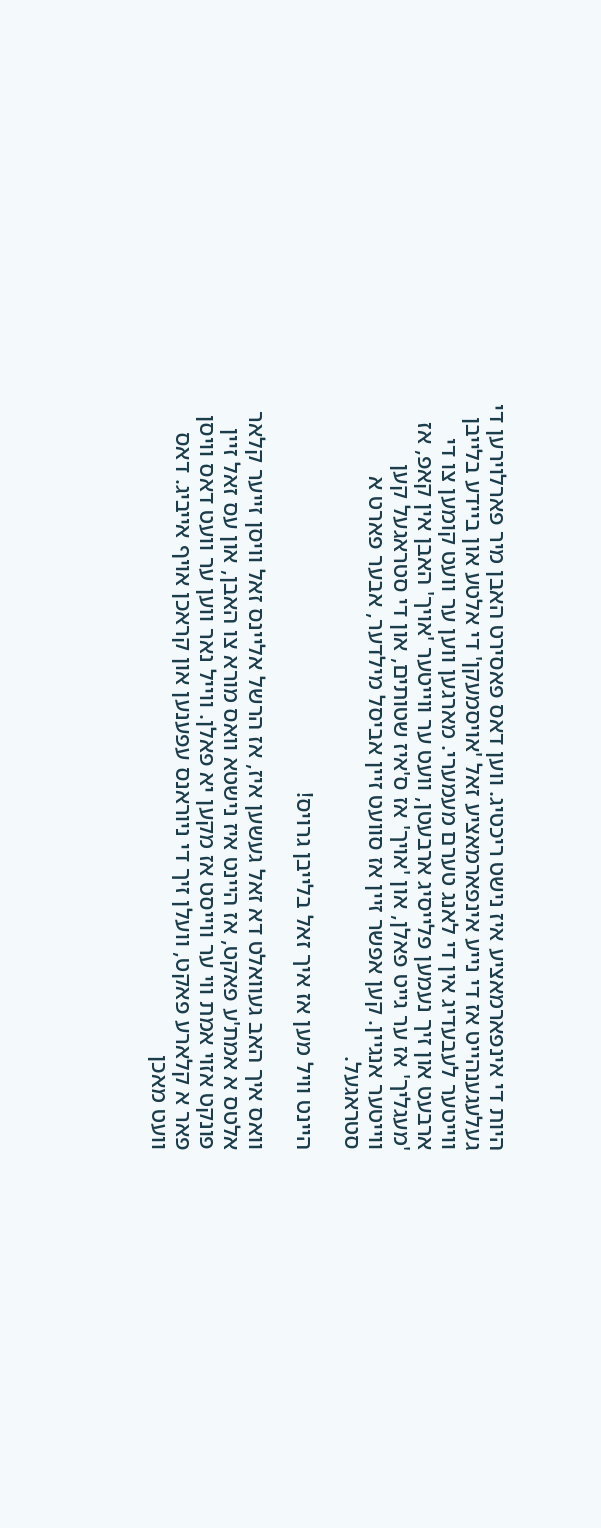היות די אינפארמאציע איז נישט ריכטיג. ווען דאס פאסירט האבן מיר פארלוירען די געלעגענהייט אז די נייע אינפארמאציע זאל 'אויסמעקן' די אלטע און ביידע בלייבן ווייטער לעבעדיג אין די לאנג טערם מעמערי. מארגען ווען ער וועט קומען צו די ארבעט און זיך נעמען פלייסיג ארבעטן, וועט ער ווייטער 'אויך' האבן אין קאפ, אז 'מעגליך' אז ער גייט פאלן, און 'אויך' אז ס'איז שטותים, און די סטראגעל קען ווייטער אנגיין. קען אפשר זיין אז סוועט זיין אביסל מילדער, אבער פארט א סטראגעל.

היינט וויל מען אז איך זאל בלייבן גרויס!

וואס איך האב געוואלט דא זאל געשען איז, אז הרשל אליינס זאל וויסן זייער קלאר אלטס א אמת'ע פאקט, אז היינט איז נישטא וואס מורא צו האבן, און עס זאל זיין פונקט אזוי אמת ווי ער ווייסט אז מקען יא פאלן. ווייל נאר ווען ער וועט דאס וויסן פאר א קלארע פאקט, וועלן זיך די ניוראנס עפענען און קראכן אויף אייביג. דאס וועט מאכן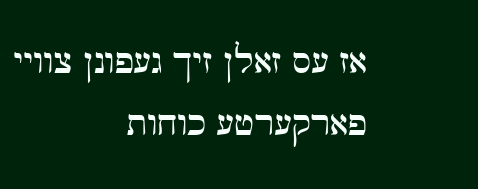אז עס זאלן זיך געפונן צוויי פארקערטע כוחות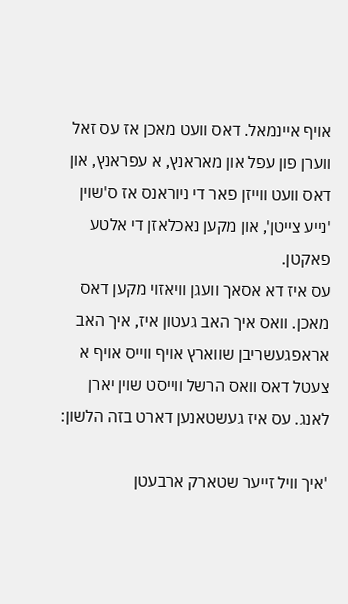אויף איינמאל. דאס וועט מאכן אז עס זאל ווערן פון עפל און מאראנץ, א עפראנץ, און דאס וועט ווייזן פאר די ניוראנס אז ס'שוין 'נייע צייטן', און מקען נאכלאזן די אלטע פאקטן.
עס איז דא אסאך וועגן וויאזוי מקען דאס מאכן. וואס איך האב געטון איז, איך האב אראפגעשריבן שווארץ אויף ווייס אויף א צעטל דאס וואס הרשל ווייסט שוין יארן לאנג. עס איז געשטאנען דארט בזה הלשון:

'איך וויל זייער שטארק ארבעטן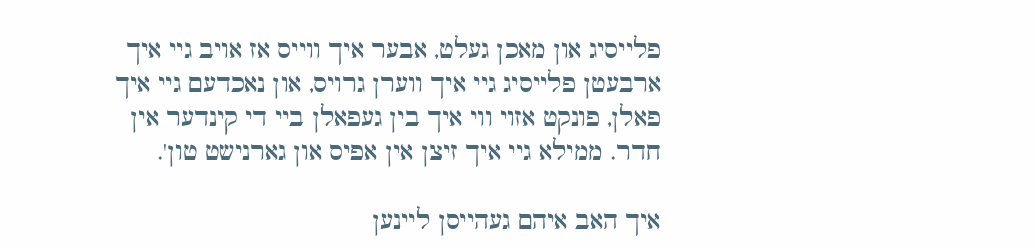פלייסיג און מאכן געלט, אבער איך ווייס אז אויב גיי איך ארבעטן פלייסיג גיי איך ווערן גרויס, און נאכדעם גיי איך פאלן, פונקט אזוי ווי איך בין געפאלן ביי די קינדער אין חדר. ממילא גיי איך זיצן אין אפיס און גארנישט טון'.

איך האב איהם געהייסן ליינען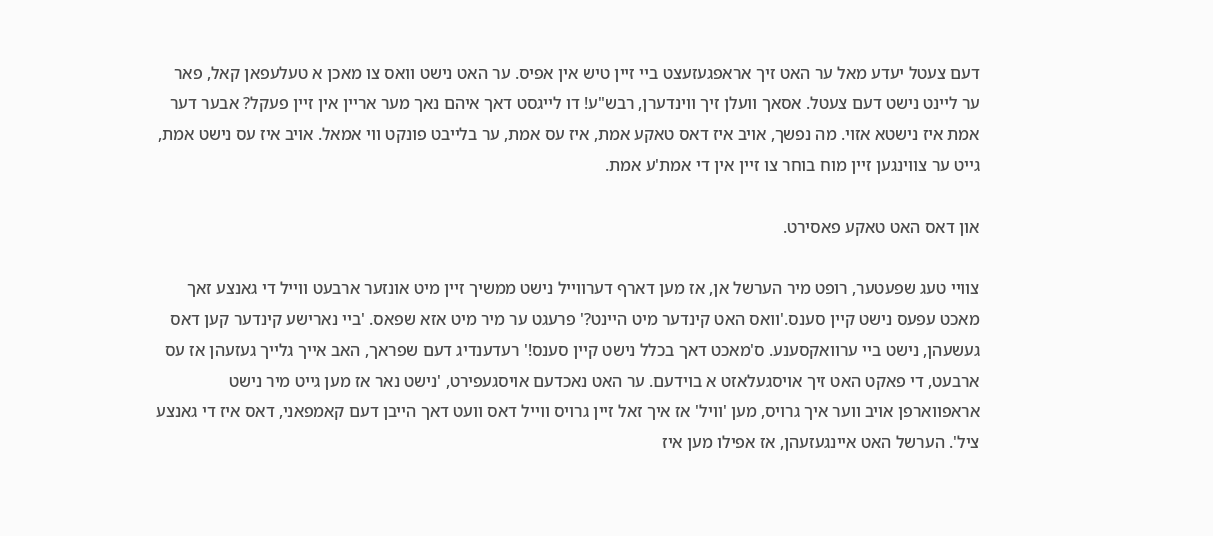דעם צעטל יעדע מאל ער האט זיך אראפגעזעצט ביי זיין טיש אין אפיס. ער האט נישט וואס צו מאכן א טעלעפאן קאל, פאר ער ליינט נישט דעם צעטל. אסאך וועלן זיך ווינדערן, רבש"ע! דו לייגסט דאך איהם נאך מער אריין אין זיין פעקל? אבער דער אמת איז נישטא אזוי. מה נפשך, אויב איז דאס טאקע אמת, איז עס אמת, ער בלייבט פונקט ווי אמאל. אויב איז עס נישט אמת, גייט ער צווינגען זיין מוח בוחר צו זיין אין די אמת'ע אמת.

און דאס האט טאקע פאסירט.

צוויי טעג שפעטער, רופט מיר הערשל אן, אז מען דארף דערווייל נישט ממשיך זיין מיט אונזער ארבעט ווייל די גאנצע זאך מאכט עפעס נישט קיין סענס.'וואס האט קינדער מיט היינט?' פרעגט ער מיר מיט אזא שפאס. 'ביי נארישע קינדער קען דאס געשעהן, נישט ביי ערוואקסענע. ס'מאכט דאך בכלל נישט קיין סענס!' רעדענדיג דעם שפראך, האב אייך גלייך געזעהן אז עס ארבעט, די פאקט האט זיך אויסגעלאזט א בוידעם. ער האט נאכדעם אויסגעפירט, 'נישט נאר אז מען גייט מיר נישט אראפווארפן אויב ווער איך גרויס, מען 'וויל' אז איך זאל זיין גרויס ווייל דאס וועט דאך הייבן דעם קאמפאני, דאס איז די גאנצע ציל'. הערשל האט איינגעזעהן, אז אפילו מען איז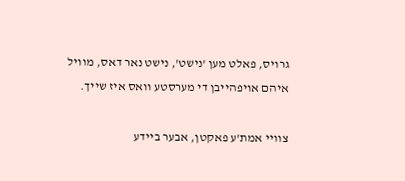גרויס, פאלט מען 'נישט', נישט נאר דאס, מוויל איהם אויפהייבן די מערסטע וואס איז שייך.

צוויי אמת'ע פאקטן, אבער ביידע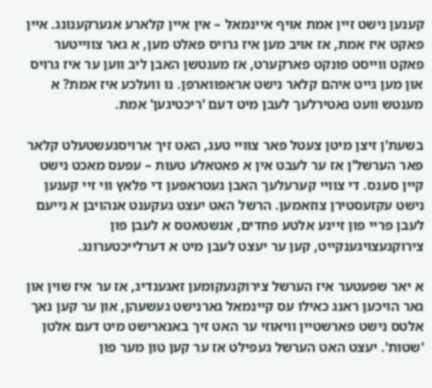קענען נישט זיין אמת אויף איינמאל – אין איין קלארע אנערקענונג. איין פאקט איז אמת, אז אויב מען איז גרויס פאלט מען, א גאר צווייטער פאקט ווייסט פונקט פארקערט, אז מענטשן האבן ליב ווען ער איז גרויס און מען גייט איהם קלאר נישט אראפווארפן. נו וועלכע איז אמת? א מענטש וועט נאטירלעך לעבן מיט דעם 'ריכטיגען' אמת.

בשעת'ן זיצן מיטן צעטל פאר צוויי טעג, האט זיך ארויסגעשטעלט קלאר פאר הערשל'ן אז ער לעבט אין א פאטאלע טעות – עפעס מאכט נישט קיין סענס. די צוויי קערעלעך האבן געטראפען די פלאץ ווי זיי קענען נישט עקזעסטירן צוזאמען. הרשל האט יעצט געקענט אנהויבן א נייעם לעבן פריי פון זיינע אלטע פחדים, אנשטאטס א לעבן פון צירוקגעצויגענקייט, קען ער יעצט לעבן מיט א דערלייכטערונג.

א יאר שפעטער איז הערשל צירוקגעקומען זאגענדיג, אז ער איז שוין און גאר הויכען ראנג כאילו עס קיינמאל גארנישט געשעהן, און ער קען נאך אלטס נישט פארשטיין וויאוזי ער האט זיך באנארישט מיט דעם אלטן 'שטות'. יעצט האט הערשל געפילט אז ער קען טון מער פון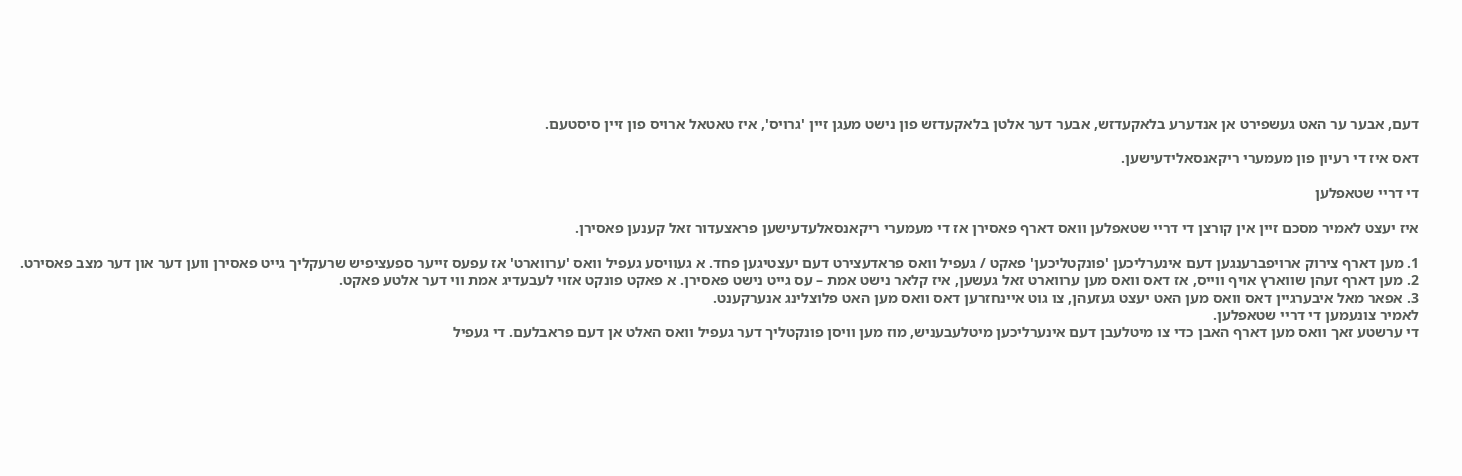דעם, אבער ער האט געשפירט אן אנדערע בלאקעדזש, אבער דער אלטן בלאקעדזש פון נישט מעגן זיין 'גרויס', איז טאטאל ארויס פון זיין סיסטעם.

דאס איז די רעיון פון מעמערי ריקאנסאלידעישען.

די דריי שטאפלען

איז יעצט לאמיר מסכם זיין אין קורצן די דריי שטאפלען וואס דארף פאסירן אז די מעמערי ריקאנסאלעדעישען פראצעדור זאל קענען פאסירן.

1. מען דארף צירוק ארויפברענגען דעם אינערליכען 'פונקטליכען' פאקט / געפיל וואס פראדעצירט דעם יעצטיגען פחד. א געוויסע געפיל וואס 'ערווארט' אז עפעס זייער ספעציפיש שרעקליך גייט פאסירן ווען דער און דער מצב פאסירט.
2. מען דארף זעהן שווארץ אויף ווייס, אז דאס וואס מען ערווארט זאל געשען, איז קלאר נישט אמת – עס גייט נישט פאסירן. א פאקט פונקט אזוי לעבעדיג אמת ווי דער אלטע פאקט.
3. אפאר מאל איבערגיין דאס וואס מען האט יעצט געזעהן, צו גוט איינחזרען דאס וואס מען האט פלוצלינג אנערקענט.
לאמיר צונעמען די דריי שטאפלען.
די ערשטע זאך וואס מען דארף האבן כדי צו מיטלעבן דעם אינערליכען מיטלעבעניש, מוז מען וויסן פונקטליך דער געפיל וואס האלט אן דעם פראבלעם. די געפיל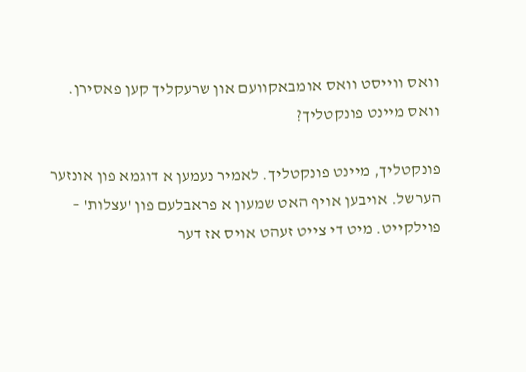וואס ווייסט וואס אומבאקוועם און שרעקליך קען פאסירן.
וואס מיינט פונקטליך?

פונקטליך, מיינט פונקטליך. לאמיר נעמען א דוגמא פון אונזער הערשל. אויבען אויף האט שמעון א פראבלעם פון 'עצלות' – פוילקייט. מיט די צייט זעהט אויס אז דער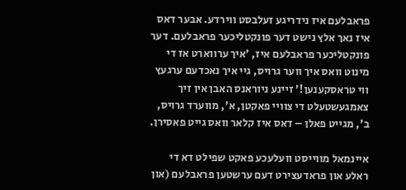פראבלעם איז נידריגע זעלבסט ווירדע. אבער דאס איז נאך אלץ נישט דער פונקטליכער פראבלעם. דער פונקטליכער פראבלעם איז, 'איך ערווארט אז די מינוט וואס איך ווער גרויס, גיי איך נאכדעם ערגעץ ווי טראסקענען!' זיינע ניוראנס האבן אין זיך צאמגעשטעלט די צוויי פאקטן, א', מווערד גרויס, ב', מגייט פאלן – דאס איז קלאר וואס גייט פאסירן.

איינמאל מווייסט וועלעכע פאקט שפילט דא די ראלע און פראדעצירט דעם ערשטען פראבלעם (און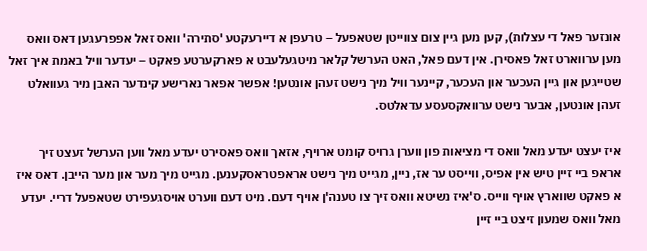אונזער פאל די עצלות), קען מען גיין צום צווייטן שטאפעל – טרעפן א דיירעקטע 'סתירה' וואס זאל אפפרעגען דאס וואס מען ערווארט זאל פאסירן. אין דעם פאל, האט הערשל קלאר מיטגעלעבט א פארקערטע פאקט – יעדער וויל באמת איך זאל שטייגען און גיין העכער און העכער, קיינער וויל מיך נישט זעהן אונטען! אפשר אפאר נארישע קינדער האבן מיר געוואלט זעהן אונטען, אבער נישט ערוואקסעסע עדאלטס.

איז יעצט יעדע מאל וואס די מציאות פון ווערן גרויס קומט ארויף, אזאך וואס פאסירט יעדע מאל ווען הערשל זעצט זיך אראפ ביי זיין טיש אין אפיס, ווייסט ער אז, ניין, מגייט מיך נישט אראפטראסקענען. מגייט מיך מער און מער הייבן. דאס איז א פאקט שווארץ אויף ווייס. ס'איז נשיטא וואס זיך צו טענה'ן אויף דעם. מיט דעם ווערט אויסגעפירט שטאפעל דריי. יעדע מאל וואס שמעון זיצט ביי זיין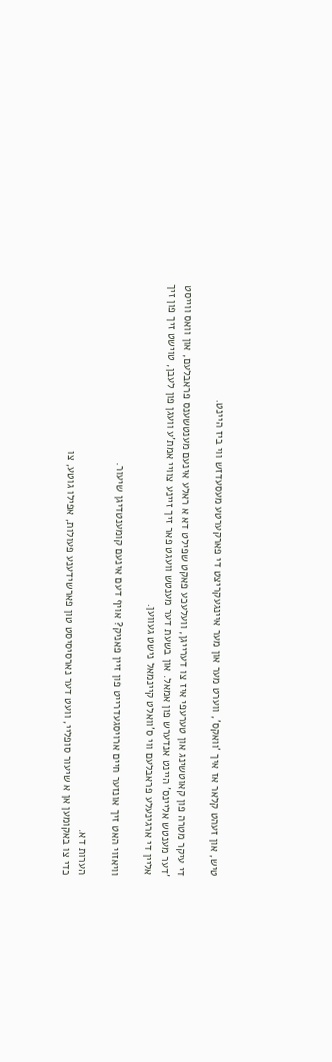טיש, און זעהט קלאר אז איך 'וואקס', ווערט מער און מער איינגעקריצט די פארקערטע מעסעדזש ווי ביז היינט.

די עיקר מטרה פון קאוטשינג און טערעפי איז צו דערייגן, וועלעכע פאקט שפילט דא א ראלע אינעם מענטשענס פראבלעם, און וואס ווייסט 'דער מענטש אליינס' היינט אנדערש פון אמאל. און בשעת דער מענטש וועגט פאר זיך זיינע צוויי אמת'ע וועגן פון לעבן, טוישט זיך פון זיך אליין די ארגינעלע פראבלעם ווי ס'וואלט קיינמאל נישט געווען.

וויאזוי האט זיך אונזער חיים ארויסגעדרייט פון זיין פאניק? אויף דעם אינעם קומענטדיגן שיעור.

הערות דא.
כדי צו באקומען אן א שיעור סופליי, וועט דער נארסיסיסט טון פארשידענע פעולות, אפילו גוטע, צו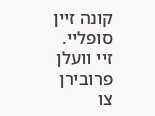קונה זיין סופליי. זיי וועלן פרובירן צו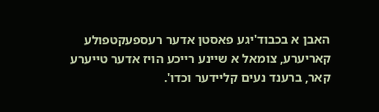האבן א בכבוד'יגע פאסטן אדער רעספעקטפולע קאריערע, צומאל א שיינע רייכע הויז אדער טייערע קאר, ברענד נעים קליידער וכדו'.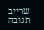שרייב תגובה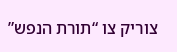צוריק צו “תורת הנפש”